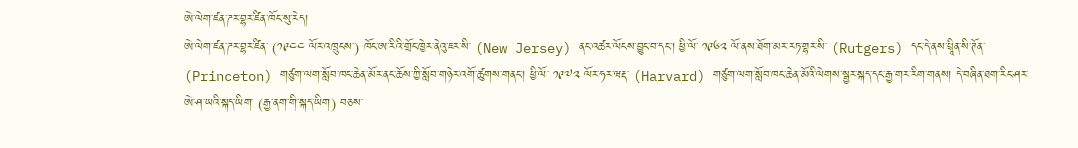ཨེ་ལེག་ཛན་ཌར་བྷར་ཛིན་ཁོང་སུ་རེད།
ཨེ་ལེག་ཛན་ཌར་བྷར་ཛིན་ (༡༩༤༤ ལོར་འཁྲུངས་) ཁོང་ཨ་རིའི་གྲོང་ཁྱེར་ནེའུ་ཇར་སི་ (New Jersey) ནང་འཚར་ལོངས་བྱུང་བ་དང་། ཕྱི་ལོ་ ༡༩༦༢ ལོ་ནས་ཐོག་མར་རཏ་གྷར་སི་ (Rutgers) དང་དེ་ནས་པྲཱིན་སི་ཊོན་ (Princeton) གཙུག་ལག་སློབ་ཁང་ཆེན་མོར་ནང་ཆོས་ཀྱི་སློབ་གཉེར་འགོ་ཚུགས་གནང་། ཕྱི་ལོ་ ༡༩༧༢ ལོར་ཧར་ཝརྡ་ (Harvard) གཙུག་ལག་སློབ་ཁང་ཆེན་མོའི་ལེགས་སྦྱར་སྐད་དང་རྒྱ་གར་རིག་གནས། དེ་བཞིན་ཐག་རིང་ཤར་ཨེ་ཤ་ཡའི་སྐད་ཡིག་ (རྒྱ་ནག་གི་སྐད་ཡིག) བཅས་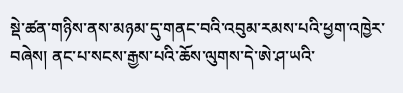སྡེ་ཚན་གཉིས་ནས་མཉམ་དུ་གནང་བའི་འབུམ་རམས་པའི་ཕྱག་འཁྱེར་བཞེས། ནང་པ་སངས་རྒྱས་པའི་ཆོས་ལུགས་དེ་ཨེ་ཤ་ཡའི་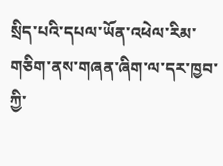སྲིད་པའི་དཔལ་ཡོན་འཕེལ་རིམ་གཅིག་ནས་གཞན་ཞིག་ལ་དར་ཁྱབ་ཀྱི་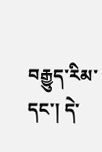བརྒྱུད་རིམ་དང་། དེ་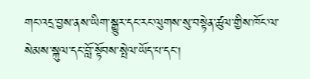གང་འདྲ་བྱས་ནས་ཡིག་སྒྱུར་དང་རང་ལུགས་སུ་བསྟེན་ཚུལ་གྱིས་ཁོང་ལ་སེམས་སྐུལ་དང་བློ་སྟོབས་སྤེལ་ཡོད་པ་དང།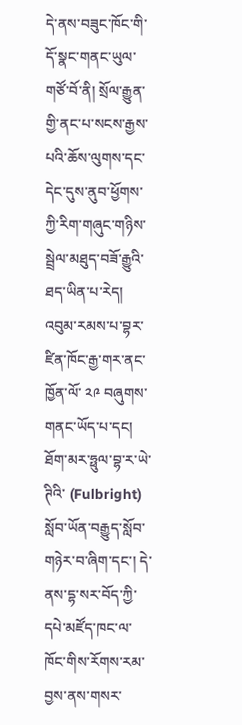དེ་ནས་བཟུང་ཁོང་གི་དོ་སྣང་གནང་ཡུལ་གཙོ་བོ་ནི། སྲོལ་རྒྱུན་གྱི་ནང་པ་སངས་རྒྱས་པའི་ཆོས་ལུགས་དང་དེང་དུས་ནུབ་ཕྱོགས་ཀྱི་རིག་གཞུང་གཉིས་སྦྲེལ་མཐུད་བཟོ་རྒྱུའི་ཐད་ཡིན་པ་རེད།
འབུམ་རམས་པ་བྷར་ཛིན་ཁོང་རྒྱ་གར་ནང་ཁྱོན་ལོ་ ༢༩ བཞུགས་གནང་ཡོད་པ་དང། ཐོག་མར་ཧྥུལ་བྷ་ར་ཡེ་ཊིའི་ (Fulbright) སློབ་ཡོན་བརྒྱུད་སློབ་གཉེར་བ་ཞིག་དང་། དེ་ནས་དྷ་སར་བོད་ཀྱི་དཔེ་མཛོད་ཁང་ལ་ཁོང་གིས་རོགས་རམ་བྱས་ནས་གསར་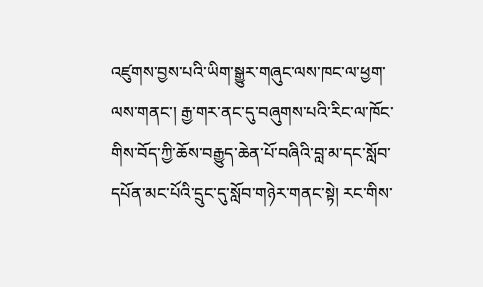འཛུགས་བྱས་པའི་ཡིག་སྒྱུར་གཞུང་ལས་ཁང་ལ་ཕྱག་ལས་གནང་། རྒྱ་གར་ནང་དུ་བཞུགས་པའི་རིང་ལ་ཁོང་གིས་བོད་ཀྱི་ཆོས་བརྒྱུད་ཆེན་པོ་བཞིའི་བླ་མ་དང་སློབ་དཔོན་མང་པོའི་དྲུང་དུ་སློབ་གཉེར་གནང་སྟེ། རང་གིས་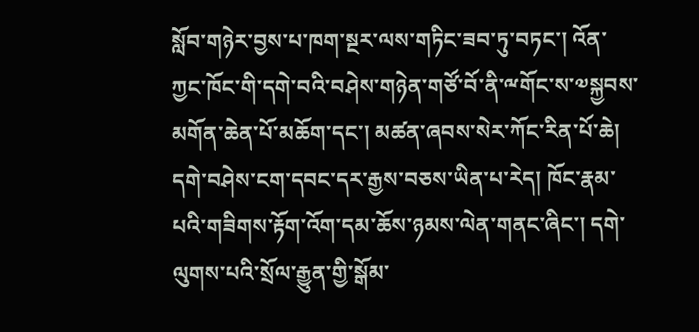སློབ་གཉེར་བྱས་པ་ཁག་སྔར་ལས་གཏིང་ཟབ་ཏུ་བཏང་། འོན་ཀྱང་ཁོང་གི་དགེ་བའི་བཤེས་གཉེན་གཙོ་བོ་ནི་ྋགོང་ས་༧སྐྱབས་མགོན་ཆེན་པོ་མཆོག་དང་། མཚན་ཞབས་སེར་ཀོང་རིན་པོ་ཆེ། དགེ་བཤེས་ངག་དབང་དར་རྒྱས་བཅས་ཡིན་པ་རེད། ཁོང་རྣམ་པའི་གཟིགས་རྟོག་འོག་དམ་ཆོས་ཉམས་ལེན་གནང་ཞིང་། དགེ་ལུགས་པའི་སྲོལ་རྒྱུན་གྱི་སྒོམ་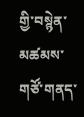གྱི་བསྙེན་མཚམས་གཙོ་གནད་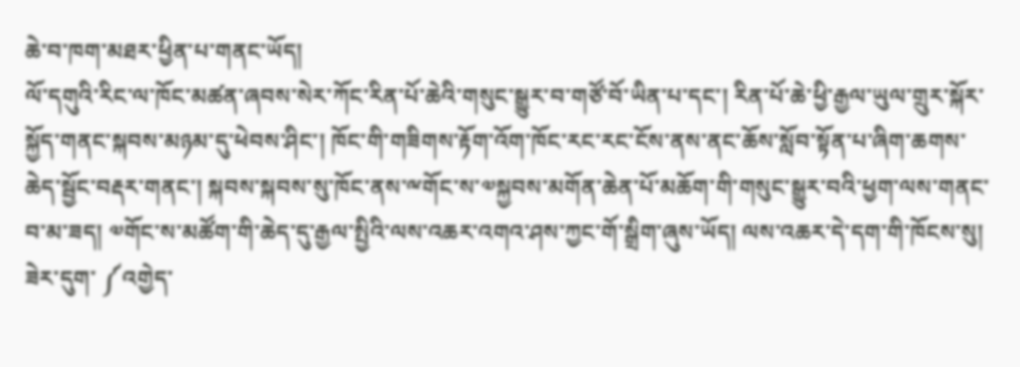ཆེ་བ་ཁག་མཐར་ཕྱིན་པ་གནང་ཡོད།
ལོ་དགུའི་རིང་ལ་ཁོང་མཚན་ཞབས་སེར་ཀོང་རིན་པོ་ཆེའི་གསུང་སྒྱུར་བ་གཙོ་བོ་ཡིན་པ་དང་། རིན་པོ་ཆེ་ཕྱི་རྒྱལ་ཡུལ་གྲུར་སྐོར་སྐྱོད་གནང་སྐབས་མཉམ་དུ་ཕེབས་ཤིང་། ཁོང་གི་གཟིགས་རྟོག་འོག་ཁོང་རང་རང་ངོས་ནས་ནང་ཆོས་སློབ་སྟོན་པ་ཞིག་ཆགས་ཆེད་སྦྱོང་བརྡར་གནང་། སྐབས་སྐབས་སུ་ཁོང་ནས་ྋགོང་ས་༧སྐྱབས་མགོན་ཆེན་པོ་མཆོག་གི་གསུང་སྒྱུར་བའི་ཕྱག་ལས་གནང་བ་མ་ཟད། ༧གོང་ས་མཚོག་གི་ཆེད་དུ་རྒྱལ་སྤྱིའི་ལས་འཆར་འགའ་ཤས་ཀྱང་གོ་སྒྲིག་ཞུས་ཡོད། ལས་འཆར་དེ་དག་གི་ཁོངས་སུ། ཟེར་དུག་ ༼འགྱེད་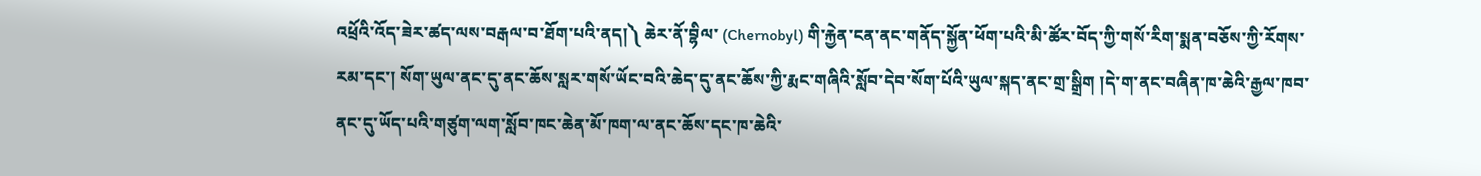འཕྲོའི་འོད་ཟེར་ཚད་ལས་བརྒལ་བ་ཐོག་པའི་ནད།༽ ཆེར་ནོ་བྷིལ་ (Chernobyl) གི་རྐྱེན་ངན་ནང་གནོད་སྐྱོན་ཕོག་པའི་མི་ཚོར་བོད་ཀྱི་གསོ་རིག་སྨན་བཅོས་ཀྱི་རོགས་རམ་དང་། སོག་ཡུལ་ནང་དུ་ནང་ཆོས་སླར་གསོ་ཡོང་བའི་ཆེད་དུ་ནང་ཆོས་ཀྱི་རྨང་གཞིའི་སློབ་དེབ་སོག་པོའི་ཡུལ་སྐད་ནང་གྲ་སྒྲིག །དེ་ག་ནང་བཞིན་ཁ་ཆེའི་རྒྱལ་ཁབ་ནང་དུ་ཡོད་པའི་གཙུག་ལག་སློབ་ཁང་ཆེན་མོ་ཁག་ལ་ནང་ཆོས་དང་ཁ་ཆེའི་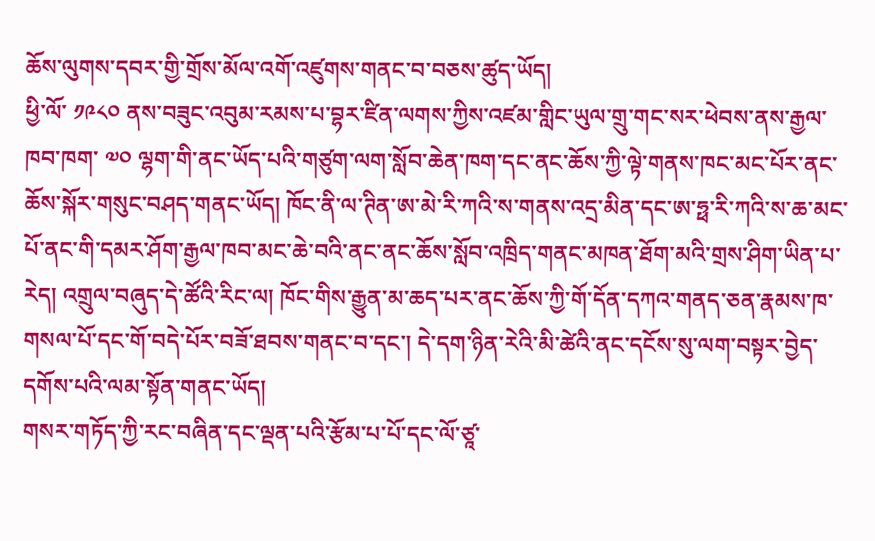ཆོས་ལུགས་དབར་གྱི་གྲོས་མོལ་འགོ་འཛུགས་གནང་བ་བཅས་ཚུད་ཡོད།
ཕྱི་ལོ་ ༡༩༨༠ ནས་བཟུང་འབུམ་རམས་པ་བྷར་ཛིན་ལགས་ཀྱིས་འཛམ་གླིང་ཡུལ་གྲུ་གང་སར་ཕེབས་ནས་རྒྱལ་ཁབ་ཁག་ ༧༠ ལྷག་གི་ནང་ཡོད་པའི་གཙུག་ལག་སློབ་ཆེན་ཁག་དང་ནང་ཆོས་ཀྱི་ལྟེ་གནས་ཁང་མང་པོར་ནང་ཆོས་སྐོར་གསུང་བཤད་གནང་ཡོད། ཁོང་ནི་ལ་ཊིན་ཨ་མེ་རི་ཀའི་ས་གནས་འདྲ་མིན་དང་ཨ་ཧྥ་རི་ཀའི་ས་ཆ་མང་པོ་ནང་གི་དམར་ཤོག་རྒྱལ་ཁབ་མང་ཆེ་བའི་ནང་ནང་ཆོས་སློབ་འཁྲིད་གནང་མཁན་ཐོག་མའི་གྲས་ཤིག་ཡིན་པ་རེད། འགྲུལ་བཞུད་དེ་ཚོའི་རིང་ལ། ཁོང་གིས་རྒྱུན་མ་ཆད་པར་ནང་ཆོས་ཀྱི་གོ་དོན་དཀའ་གནད་ཅན་རྣམས་ཁ་གསལ་པོ་དང་གོ་བདེ་པོར་བཟོ་ཐབས་གནང་བ་དང་། དེ་དག་ཉིན་རེའི་མི་ཚེའི་ནང་དངོས་སུ་ལག་བསྟར་བྱེད་དགོས་པའི་ལམ་སྟོན་གནང་ཡོད།
གསར་གཏོད་ཀྱི་རང་བཞིན་དང་ལྡན་པའི་རྩོམ་པ་པོ་དང་ལོ་ཙཱ་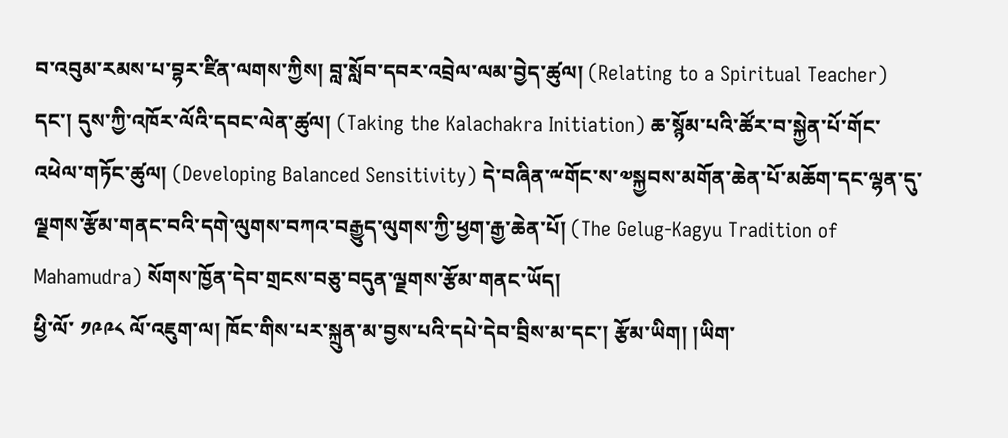བ་འབུམ་རམས་པ་བྷར་ཛིན་ལགས་ཀྱིས། བླ་སློབ་དབར་འབྲེལ་ལམ་བྱེད་ཚུལ། (Relating to a Spiritual Teacher) དང་། དུས་ཀྱི་འཁོར་ལོའི་དབང་ལེན་ཚུལ། (Taking the Kalachakra Initiation) ཆ་སྙོམ་པའི་ཚོར་བ་སྐྱེན་པོ་གོང་འཕེལ་གཏོང་ཚུལ། (Developing Balanced Sensitivity) དེ་བཞིན་ྋགོང་ས་༧སྐྱབས་མགོན་ཆེན་པོ་མཆོག་དང་ལྷན་དུ་ལྗགས་རྩོམ་གནང་བའི་དགེ་ལུགས་བཀའ་བརྒྱུད་ལུགས་ཀྱི་ཕྱག་རྒྱ་ཆེན་པོ། (The Gelug-Kagyu Tradition of Mahamudra) སོགས་ཁྱོན་དེབ་གྲངས་བཅུ་བདུན་ལྗགས་རྩོམ་གནང་ཡོད།
ཕྱི་ལོ་ ༡༩༩༨ ལོ་འཇུག་ལ། ཁོང་གིས་པར་སྐྲུན་མ་བྱས་པའི་དཔེ་དེབ་བྲིས་མ་དང་། རྩོམ་ཡིག། །ཡིག་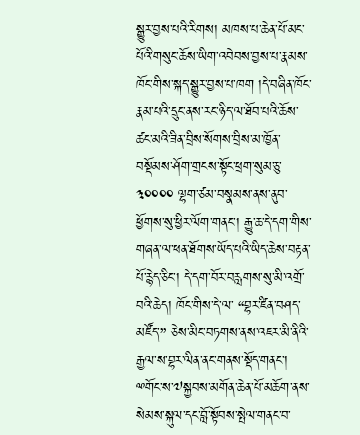སྒྱུར་བྱས་པའི་རིགས། མཁས་པ་ཆེན་པོ་མང་པོའི་གསུང་ཆོས་ཡིག་འབེབས་བྱས་པ་རྣམས་ཁོང་གིས་སྐད་སྒྱུར་བྱས་པ་ཁག །དེ་བཞིན་ཁོང་རྣམ་པའི་དྲུང་ནས་རང་ཉིད་ལ་ཐོབ་པའི་ཆོས་ཚང་མའི་ཟིན་བྲིས་སོགས་བྲིས་མ་ཁྱོན་བསྡོམས་ཤོག་གྲངས་སྟོང་ཕྲག་སུམ་ཅུ་ ༣༠༠༠༠ ལྷག་ཙམ་བསྣམས་ནས་ནུབ་ཕྱོགས་སུ་ཕྱིར་ལོག་གནང་། རྒྱུ་ཆ་དེ་དག་གིས་གཞན་ལ་ཕན་ཐོགས་ཡོད་པའི་ཡིད་ཆེས་བརྟན་པོ་རྙེད་ཅིང་། དེ་དག་བོར་བརླགས་སུ་མི་འགྲོ་བའི་ཆེད། ཁོང་གིས་དེ་ལ་ “བྷར་ཛིན་བཤད་མཛོད་” ཅེས་མིང་བཏགས་ནས་འཇར་མི་ནིའི་རྒྱལ་ས་བྷར་ལིན་ནང་གནས་སྡོད་གནང་། ྋགོང་ས་༧སྐྱབས་མགོན་ཆེན་པོ་མཆོག་ནས་སེམས་སྐུལ་དང་བློ་སྟོབས་སྤེལ་གནང་བ་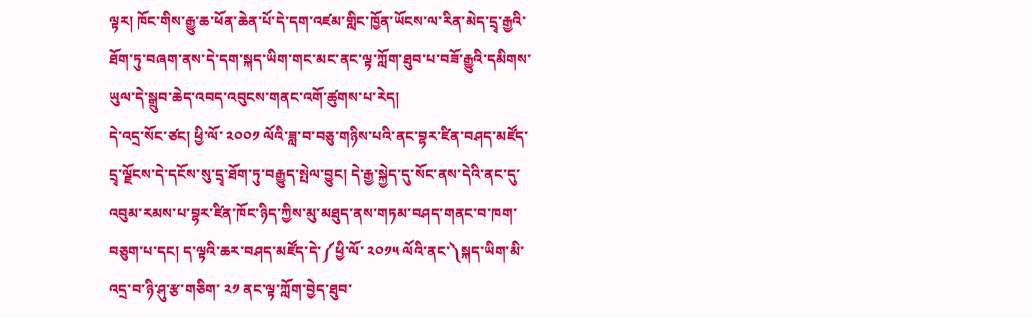ལྟར། ཁོང་གིས་རྒྱུ་ཆ་ཕོན་ཆེན་པོ་དེ་དག་འཛམ་གླིང་ཁྱོན་ཡོངས་ལ་རིན་མེད་དྲྭ་རྒྱའི་ཐོག་ཏུ་བཞག་ནས་དེ་དག་སྐད་ཡིག་གང་མང་ནང་ལྟ་ཀློག་ཐུབ་པ་བཟོ་རྒྱུའི་དམིགས་ཡུལ་དེ་སྒྲུབ་ཆེད་འབད་འབུངས་གནང་འགོ་ཚུགས་པ་རེད།
དེ་འདྲ་སོང་ཙང། ཕྱི་ལོ་ ༢༠༠༡ ལོའི་ཟླ་བ་བཅུ་གཉིས་པའི་ནང་བྷར་ཛིན་བཤད་མཛོད་དྲྭ་ལྗོངས་དེ་དངོས་སུ་དྲྭ་ཐོག་ཏུ་བརྒྱུད་སྤེལ་བྱུང། དེ་རྒྱ་སྐྱེད་དུ་སོང་ནས་དེའི་ནང་དུ་འབུམ་རམས་པ་བྷར་ཛིན་ཁོང་ཉིད་ཀྱིས་མུ་མཐུད་ནས་གཏམ་བཤད་གནང་བ་ཁག་བཅུག་པ་དང། ད་ལྟའི་ཆར་བཤད་མཛོད་དེ་༼ཕྱི་ལོ་ ༢༠༡༥ ལོའི་ནང་༽སྐད་ཡིག་མི་འདྲ་བ་ཉི་ཤུ་རྩ་གཅིག་ ༢༡ ནང་ལྟ་ཀློག་བྱེད་ཐུབ་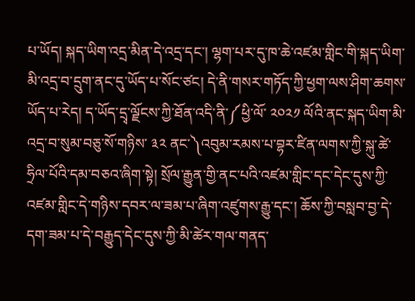པ་ཡོད། སྐད་ཡིག་འདྲ་མིན་དེ་འདྲ་དང་། ལྷག་པར་དུ་ཁ་ཆེ་འཛམ་གླིང་གི་སྐད་ཡིག་མི་འདྲ་བ་དྲུག་ནང་དུ་ཡོད་པ་སོང་ཙང། དེ་ནི་གསར་གཏོད་ཀྱི་ཕྱག་ལས་ཤིག་ཆགས་ཡོད་པ་རེད། ད་ཡོད་དྲྭ་ལྗོངས་ཀྱི་ཐོན་འདི་ནི་༼ཕྱི་ལོ་ ༢༠༢༡ ལོའི་ནང་སྐད་ཡིག་མི་འདྲ་བ་སུམ་བཅུ་སོ་གཉིས་ ༣༢ ནང་༽འབུམ་རམས་པ་བྷར་ཛིན་ལགས་ཀྱི་སྐུ་ཚེ་ཧྲིལ་པོའི་དམ་བཅའ་ཞིག་སྟེ། སྲོལ་རྒྱུན་གྱི་ནང་པའི་འཛམ་གླིང་དང་དེང་དུས་ཀྱི་འཛམ་གླིང་དེ་གཉིས་དབར་ལ་ཟམ་པ་ཞིག་འཛུགས་རྒྱུ་དང་། ཆོས་ཀྱི་བསླབ་བྱ་དེ་དག་ཟམ་པ་དེ་བརྒྱུད་དེང་དུས་ཀྱི་མི་ཚེར་གལ་གནད་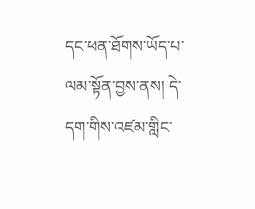དང་ཕན་ཐོགས་ཡོད་པ་ལམ་སྟོན་བྱས་ནས། དེ་དག་གིས་འཛམ་གླིང་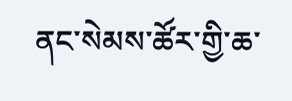ནང་སེམས་ཚོར་གྱི་ཆ་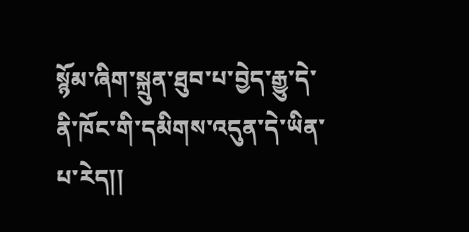སྙོམ་ཞིག་སྐྲུན་ཐུབ་པ་བྱེད་རྒྱུ་དེ་ནི་ཁོང་གི་དམིགས་འདུན་དེ་ཡིན་པ་རེད།།